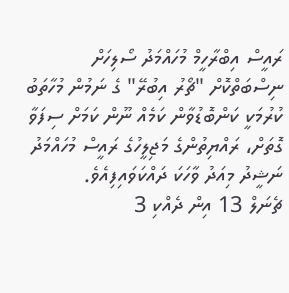ރައީސް އިބްރާހީމް މުހައްމަދު ސޯލިހަށް ނިސްބަތްކޮށް "ޗޯރު އިބުރޭ" ގެ ނަމުން މުހާތަބު ކުރުމަކީ ކަންބޮޑުވާން ކަމެއް ނޫން ކަމަށް ސިފަވާ ގޮތަށް، ރައްޔިތުންގެ މަޖިލީހުގެ ރައީސް މުހައްމަދު ނަޝީދު މިއަދު ވާހަކަ ދައްކަވައިފިއެވެ.
ޗެނަލް 13 އިން ދެއްކި 3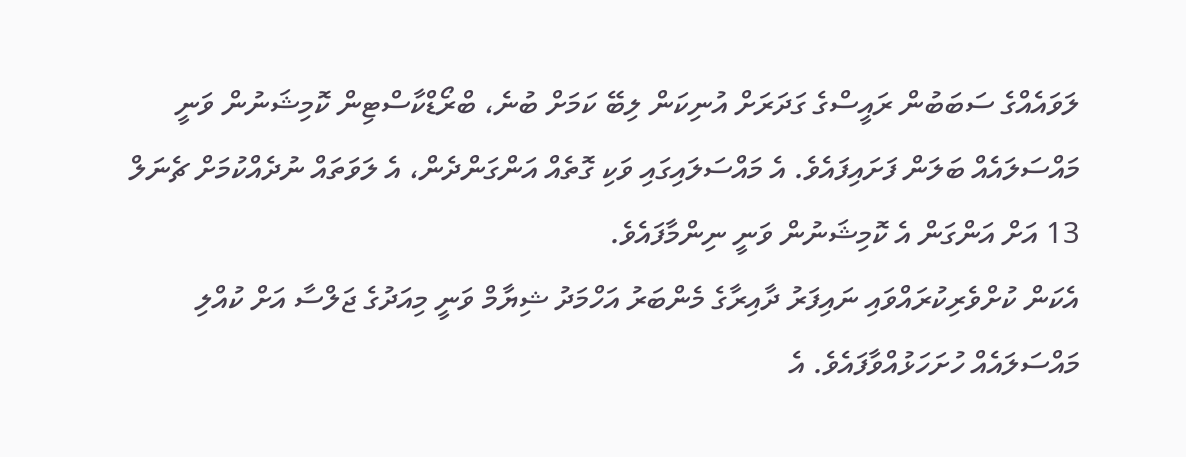ލަވައެއްގެ ސަބަބުން ރައީސްގެ ގަދަރަށް އުނިކަން ލިބޭ ކަމަށް ބުނެ، ބްރޯޑްކާސްޓިން ކޮމިޝަނުން ވަނީ މައްސަލައެއް ބަލަން ފަށައިފައެވެ. އެ މައްސަލައިގައި ވަކި ގޮތެއް އަންގަންދެން، އެ ލަވަތައް ނުދެއްކުމަށް ޗެނަލް 13 އަށް އަންގަން އެ ކޮމިޝަނުން ވަނީ ނިންމާފައެވެ.
އެކަން ކުށްވެރިކުރައްވައި ނައިފަރު ދާއިރާގެ މެންބަރު އަހްމަދު ޝިޔާމް ވަނީ މިއަދުގެ ޖަލްސާ އަށް ކުއްލި މައްސަލައެއް ހުށަހަޅުއްވާފައެވެ. އެ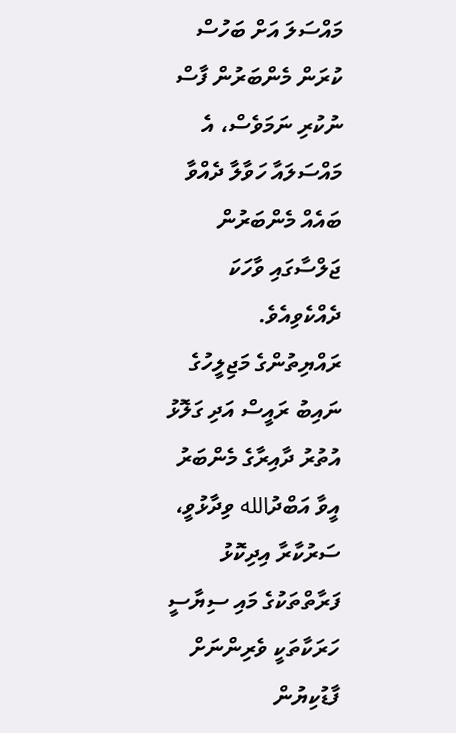މައްސަލަ އަށް ބަހުސް ކުރަން މެންބަރުން ފާސް ނުކުރި ނަމަވެސް، އެ މައްސަލައާ ހަވާލާ ދެއްވާ ބައެއް މެންބަރުން ޖަލްސާގައި ވާހަކަ ދެއްކެވިއެވެ.
ރައްޔިތުންގެ މަޖިލީހުގެ ނައިބު ރައީސް އަދި ގަލޮޅު އުތުރު ދާއިރާގެ މެންބަރު އީވާ އަބްދުالله ވިދާޅުވީ، ސަރުކާރާ އިދިކޮޅު ފަރާތްތަކުގެ މައި ސިޔާސީ ހަރަކާތަކީ ވެރިންނަށް ފާޑުކިޔުން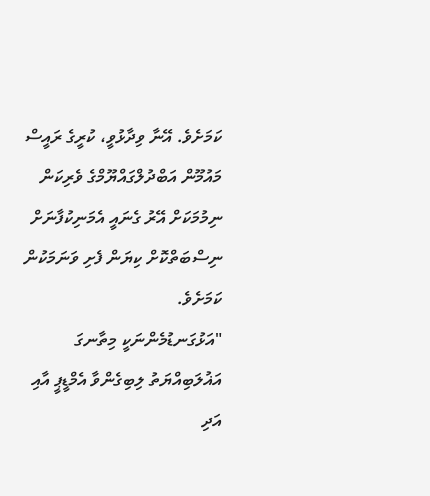ކަމަށެވެ. އޭނާ ވިދާޅުވީ، ކުރީގެ ރައީސް މައުމޫން އަބްދުލްގައްޔޫމްގެ ވެރިކަން ނިމުމަކަށް އޭރު ގެނައީ އެމަނިކުފާނަށް ނިސްބަތްކޮށް ކިޔަން ފެށި ވަނަމަކުން ކަމަށެވެ.
"އަޅުގަނޑުމެންނަކީ މިތާނގަ އަޣުލަބިއްޔަތު ލިބިގެންވާ އެމްޑީޕީ އާއި އަދި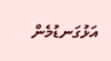އަޅުގަނޑުމެން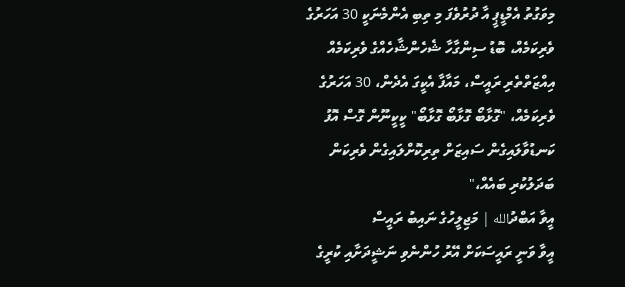މިވަގުތު އެމްޑީޕީ އާ ދުރުވެފަ މި ތިބި އެންމެނަކީ 30 އަހަރުގެ ވެރިކަމެއް، ބޮޑު ސިންގާހާ ޝެހެންޝާހެއްގެ ވެރިކަމެއް އިއްޒަތްތެރި ރައީސް، މައާފާ އެކީގަ އެދެން، 30 އަހަރުގެ ވެރިކަމެއް، "ގޮޅާބޯ ގޮޅާބޯ ގޮޅާބޯ" ކީކީނޫން ގޮސް އޮފު ކަނޑުވާލައިގެން ސައިޒަށް ތިރިކޮށްލައިގެން ވެރިކަން ބަދަލުކުރި ބައެއް،"
އީވާ އަބްދުالله | މަޖިލީހުގެ ނައިބު ރައީސް
އީވާ ވަނީ ރައީސަކަށް އޭރު ހުންނެވި ނަޝީދަށާއި ކުރީގެ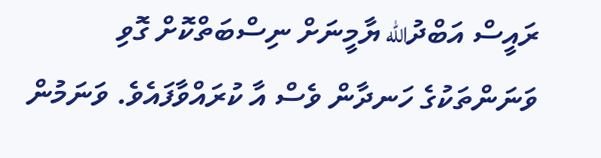ރައީސް އަބްދުالله ޔާމީނަށް ނިސްބަތްކޮށް ގޮވި ވަނަންތަކުގެ ހަނދާން ވެސް އާ ކުރައްވާފައެވެ. ވަނަމުން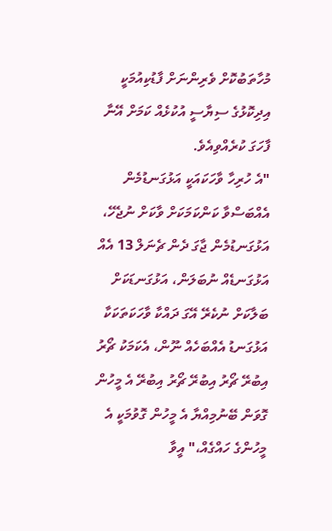މުހާތަބުކޮށް ވެރިންނަށް ފާޑުކިއުމަކީ އިދިކޮޅުގެ ސިޔާސީ އުކުޅެއް ކަމަށް އޭނާ ފާހަގަ ކުރެއްވިއެވެ.
"އެ ހުރިހާ ވާހަކައަކީ އަޅުގަނޑުމެން އެއްބަސްވާ ކަންކަމަކަށް ވާކަށް ނުޖެހޭ، އަޅުގަނޑުމެން ޖާގަ ދެން ޗެނަލް 13 އެއް އަޅުގަނޑެއް ނުބަލަން، އަޅުގަނޑަކަށް ބަލާކަށް ނުކެރޭ އޭގަ ދައްކާ ވާހަކަތަކަކާ އަޅުގަނޑު އެއްބަހެއް ނޫން، އެކަމަކު ޗޯރު އިބުރޭ ޗޯރު އިބުރޭ ޗޯރު އިބުރޭ އެ މީހުން ގޮވަން ބޭނުމިއްޔާ އެ މީހުން ގޮވުމަކީ އެ މީހުންގެ ހައްގެއް،" އީވާ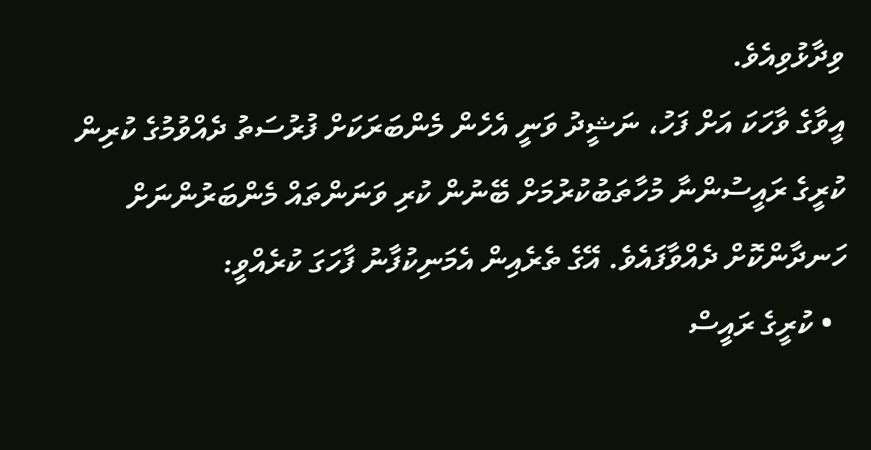ވިދާޅުވިއެވެ.
އީވާގެ ވާހަކަ އަށް ފަހު، ނަޝީދު ވަނީ އެހެން މެންބަރަކަށް ފުރުސަތު ދެއްވުމުގެ ކުރިން ކުރީގެ ރައީސުންނާ މުހާތަބުކުރުމަށް ބޭނުން ކުރި ވަނަންތައް މެންބަރުންނަށް ހަނދާންކޮށް ދެއްވާފައެވެ. އޭގެ ތެރެއިން އެމަނިކުފާނު ފާހަގަ ކުރެއްވީ:
  • ކުރީގެ ރައީސް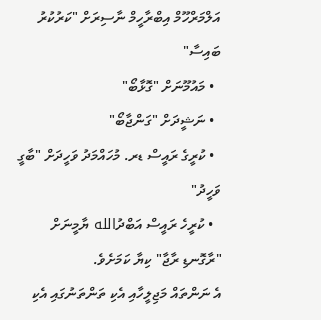އަލްމަރްހޫމް އިބްރާހީމް ނާސިރަށް "ކަރުކުރު ބައިސާ"
  • މައުމޫނަށް "ގޮޅާބޯ"
  • ނަޝީދަށް "ގަންޖާބޯ"
  • ކުރީގެ ރައީސް ޑރ. މުހައްމަދު ވަހީދަށް "ބާގީ ވަހީދު"
  • ކުރީހެ ރައީސް އަބްދުالله ޔާމީނަށް "ރާގޮނޑި ރާޖާ" ކިޔާ ކަމަށެވެ.
އެ ނަންތައް މަޖިލީހާއި އެކި ތަންތަނުގައި އެކި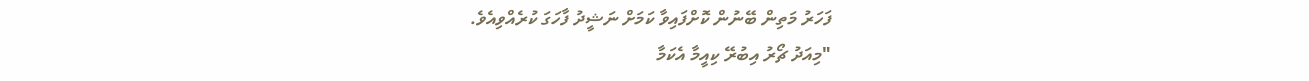ފަހަރު މަތިން ބޭނުން ކޮށްފައިވާ ކަމަށް ނަޝީދު ފާހަގަ ކުރެއްވިއެވެ.
"މިއަދު ޗޯރު އިބުރޭ ކިއީމާ އެކަމާ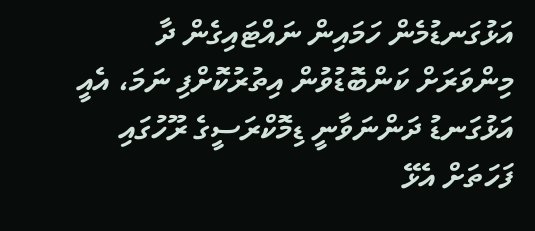އަޅުގަނޑުމެން ހަމައިން ނައްޓައިގެން ދާ މިންވަރަށް ކަންބޮޑުވުން އިތުރުކޮށްފި ނަމަ، އެއީ އަޅުގަނޑު ދަންނަވާނީ ޑިމޮކްރަސީގެ ރޫހުގައި ފަހަތަށް އެޅޭ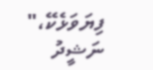ފިޔަވަޅެކޭ،" ނަޝީދު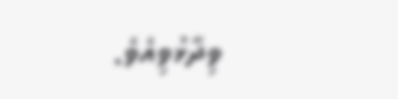ވިދާޅުވިއެވެ.